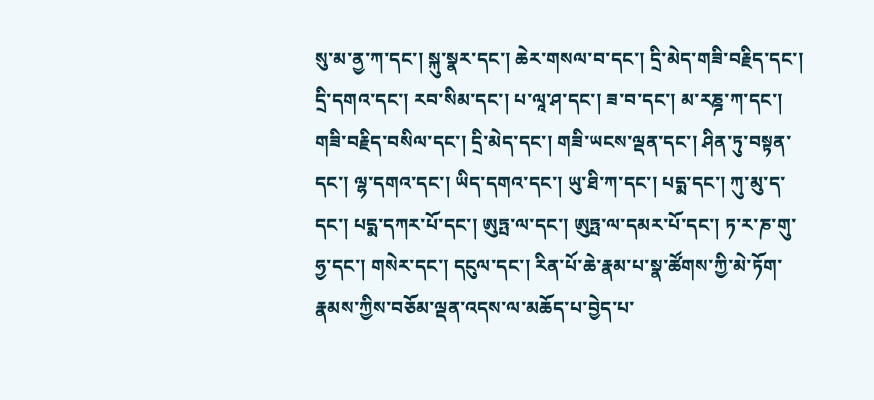སུ་མ་ནྱ་ཀ་དང་། སྐུ་སྣར་དང་། ཆེར་གསལ་བ་དང་། དྲི་མེད་གཟི་བརྗིད་དང་། དྲི་དགའ་དང་། རབ་སིམ་དང་། པ་ལཱ་ཤ་དང་། ཟ་བ་དང་། མ་རཎྜ་ཀ་དང་། གཟི་བརྗིད་བསིལ་དང་། དྲི་མེད་དང་། གཟི་ཡངས་ལྡན་དང་། ཤིན་ཏུ་བསྟན་དང་། ལྷ་དགའ་དང་། ཡིད་དགའ་དང་། ཡུ་ཐི་ཀ་དང་། པདྨ་དང་། ཀུ་མུ་ད་དང་། པདྨ་དཀར་པོ་དང་། ཨུཏྤ་ལ་དང་། ཨུཏྤ་ལ་དམར་པོ་དང་། ཏ་ར་ཎ་གུ་ཧྱ་དང་། གསེར་དང་། དངུལ་དང་། རིན་པོ་ཆེ་རྣམ་པ་སྣ་ཚོགས་ཀྱི་མེ་ཏོག་རྣམས་ཀྱིས་བཅོམ་ལྡན་འདས་ལ་མཆོད་པ་བྱེད་པ་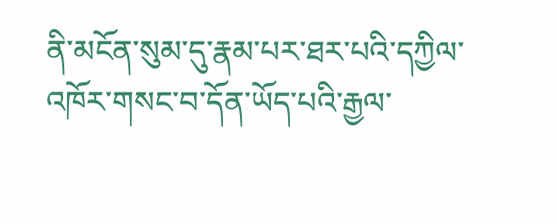ནི་མངོན་སུམ་དུ་རྣམ་པར་ཐར་པའི་དཀྱིལ་འཁོར་གསང་བ་དོན་ཡོད་པའི་རྒྱལ་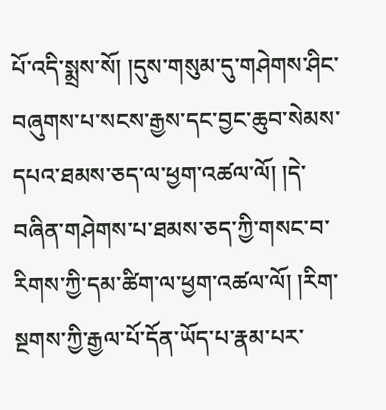པོ་འདི་སྨྲས་སོ། །དུས་གསུམ་དུ་གཤེགས་ཤིང་བཞུགས་པ་སངས་རྒྱས་དང་བྱང་ཆུབ་སེམས་དཔའ་ཐམས་ཅད་ལ་ཕྱག་འཚལ་ལོ། །དེ་བཞིན་གཤེགས་པ་ཐམས་ཅད་ཀྱི་གསང་བ་རིགས་ཀྱི་དམ་ཚིག་ལ་ཕྱག་འཚལ་ལོ། །རིག་སྔགས་ཀྱི་རྒྱལ་པོ་དོན་ཡོད་པ་རྣམ་པར་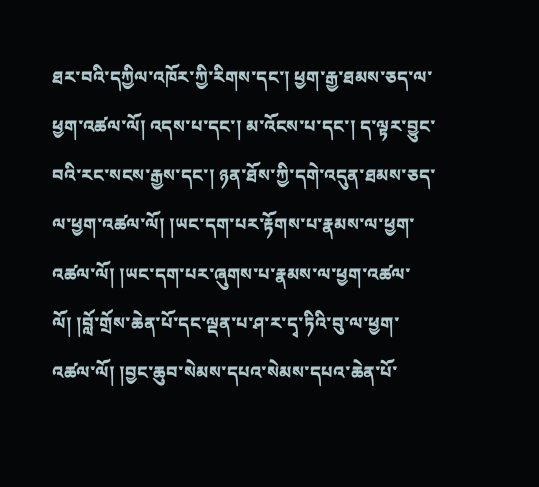ཐར་བའི་དཀྱིལ་འཁོར་ཀྱི་རིགས་དང་། ཕྱག་རྒྱ་ཐམས་ཅད་ལ་ཕྱག་འཚལ་ལོ། འདས་པ་དང་། མ་འོངས་པ་དང་། ད་ལྟར་བྱུང་བའི་རང་སངས་རྒྱས་དང་། ཉན་ཐོས་ཀྱི་དགེ་འདུན་ཐམས་ཅད་ལ་ཕྱག་འཚལ་ལོ། །ཡང་དག་པར་རྟོགས་པ་རྣམས་ལ་ཕྱག་འཚལ་ལོ། །ཡང་དག་པར་ཞུགས་པ་རྣམས་ལ་ཕྱག་འཚལ་ལོ། །བློ་གྲོས་ཆེན་པོ་དང་ལྡན་པ་ཤ་ར་དྭ་ཏིའི་བུ་ལ་ཕྱག་འཚལ་ལོ། །བྱང་ཆུབ་སེམས་དཔའ་སེམས་དཔའ་ཆེན་པོ་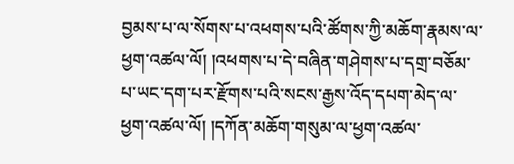བྱམས་པ་ལ་སོགས་པ་འཕགས་པའི་ཚོགས་ཀྱི་མཆོག་རྣམས་ལ་ཕྱག་འཚལ་ལོ། །འཕགས་པ་དེ་བཞིན་གཤེགས་པ་དགྲ་བཅོམ་པ་ཡང་དག་པར་རྫོགས་པའི་སངས་རྒྱས་འོད་དཔག་མེད་ལ་ཕྱག་འཚལ་ལོ། །དཀོན་མཆོག་གསུམ་ལ་ཕྱག་འཚལ་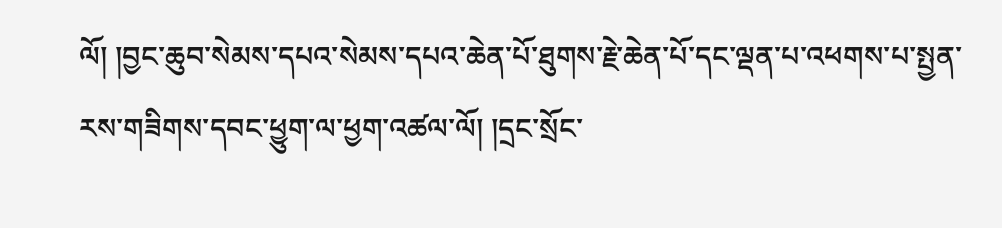ལོ། །བྱང་ཆུབ་སེམས་དཔའ་སེམས་དཔའ་ཆེན་པོ་ཐུགས་རྗེ་ཆེན་པོ་དང་ལྡན་པ་འཕགས་པ་སྤྱན་རས་གཟིགས་དབང་ཕྱུག་ལ་ཕྱག་འཚལ་ལོ། །དྲང་སྲོང་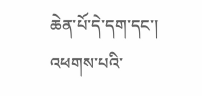ཆེན་པོ་དེ་དག་དང་། འཕགས་པའི་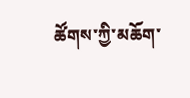ཚོགས་ཀྱི་མཆོག་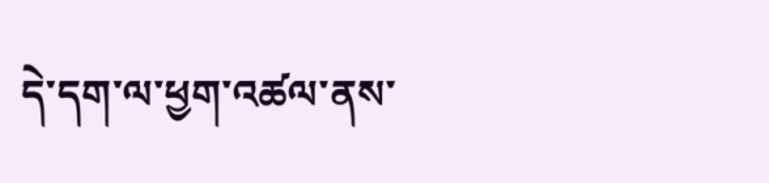དེ་དག་ལ་ཕྱག་འཚལ་ནས་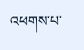འཕགས་པ་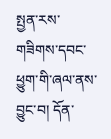སྤྱན་རས་གཟིགས་དབང་ཕྱུག་གི་ཞལ་ནས་བྱུང་བ། དོན་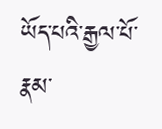ཡོད་པའི་རྒྱལ་པོ་རྣམ་